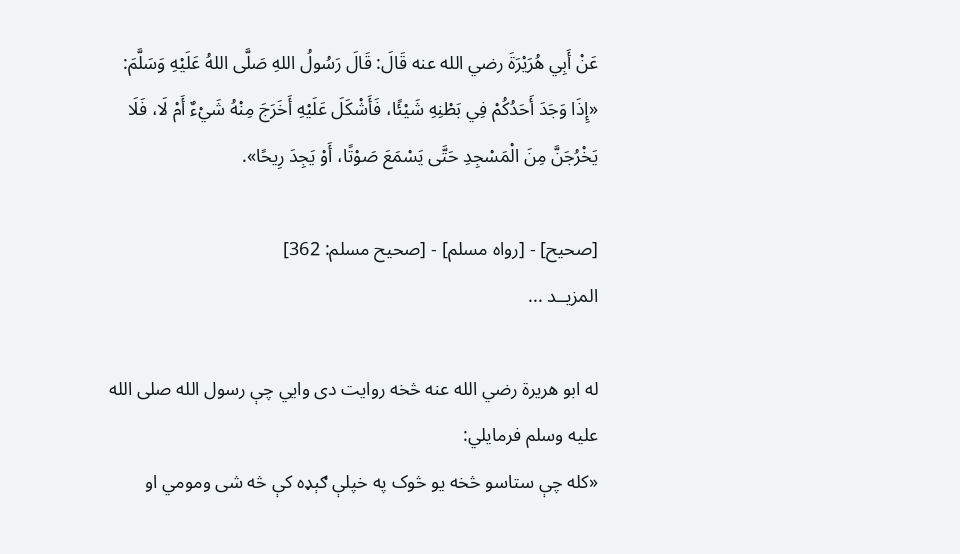عَنْ ‌أَبِي هُرَيْرَةَ رضي الله عنه قَالَ: قَالَ رَسُولُ اللهِ صَلَّى اللهُ عَلَيْهِ وَسَلَّمَ:
«إِذَا وَجَدَ أَحَدُكُمْ فِي بَطْنِهِ شَيْئًا، فَأَشْكَلَ عَلَيْهِ أَخَرَجَ مِنْهُ شَيْءٌ أَمْ لَا، فَلَا يَخْرُجَنَّ مِنَ الْمَسْجِدِ حَتَّى يَسْمَعَ صَوْتًا، أَوْ يَجِدَ رِيحًا».

[صحيح] - [رواه مسلم] - [صحيح مسلم: 362]
المزيــد ...

له ابو هریرة رضي الله عنه څخه روایت دی وایي چې رسول الله صلی الله علیه وسلم فرمایلي:
«کله چې ستاسو څخه یو څوک په خپلې ګېډه کې څه شی ومومي او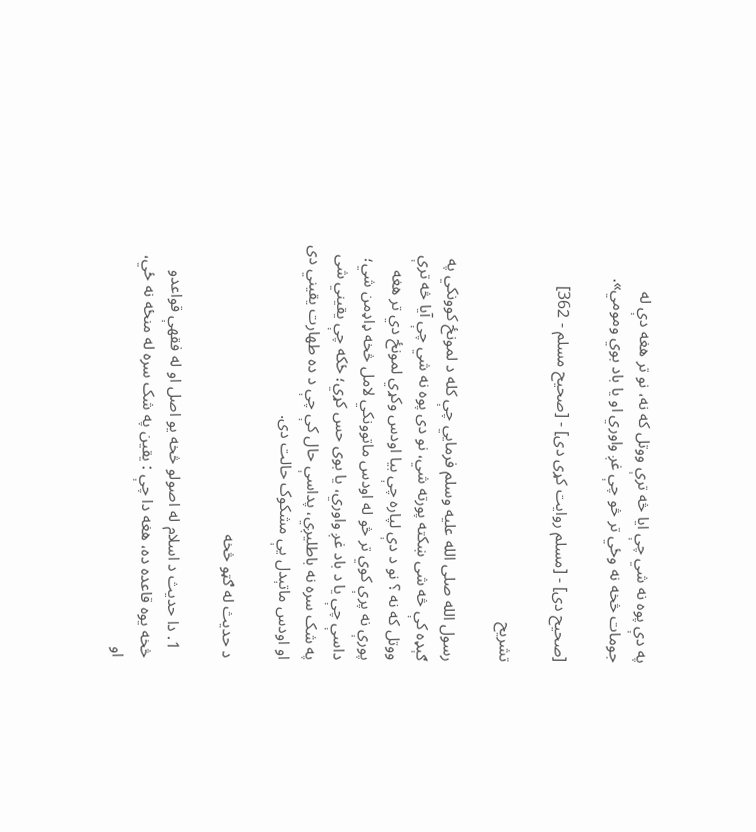په دې پوه نه شي چې ایا څه ترې ووتل که نه، نو تر هغه دې له جومات څخه نه وځي تر څو چې غږ واوري او یا باد بوي ومومي».

[صحيح دی] - [مسلم روايت کړی دی] - [صحيح مسلم - 362]

تشریح

رسول الله صلی الله علیه وسلم فرمایي چې کله د لمونځ کوونکي په ګېډه کې څه شی ښکته پورته شي، نو دی پوه نه شي چې آیا څه ترې ووتل که نه ؟ نو د دې لپاره چې بیا اودس وکړي لمونځ دي تر هغه پورې نه پرې کوي تر څو له اودس ماتوونکي لامل څخه ډاډمن شي؛ داسې چې یا د باد غږ واوري، یا بوی حس کړي؛ ځکه چې یقیني شی په شک سره نه باطلیږي، پداسې حال کې چې د ده طهارت یقیني دی او اودس ماتېدل یې مشکوک حالت دی.

د حديث له ګټو څخه

  1. دا حدیث د اسلام له اصولو څخه یو اصل او له فقهې قواعدو څخه یوه قاعده ده، هغه دا چې : یقین په شک سره له منځه نه ځي، او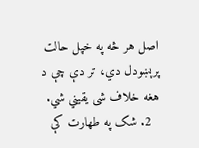اصل هر څه په خپل حالت پرېښودل دي، تر دې چې د هغه خلاف شی یقیني شي.
  2. شک په طهارت کې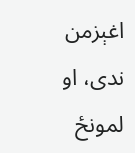اغېزمن ندی، او لمونځ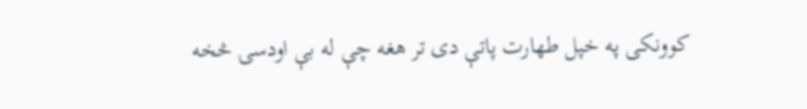کوونکی په خپل طهارت پاتې دی تر هغه چې له بې اودسۍ څخه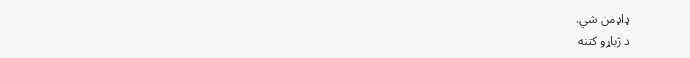ډاډمن شي.
د ژباړو کتنه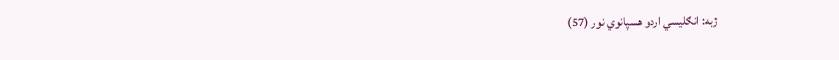ژبه: انګلیسي اردو هسپانوي نور (57)